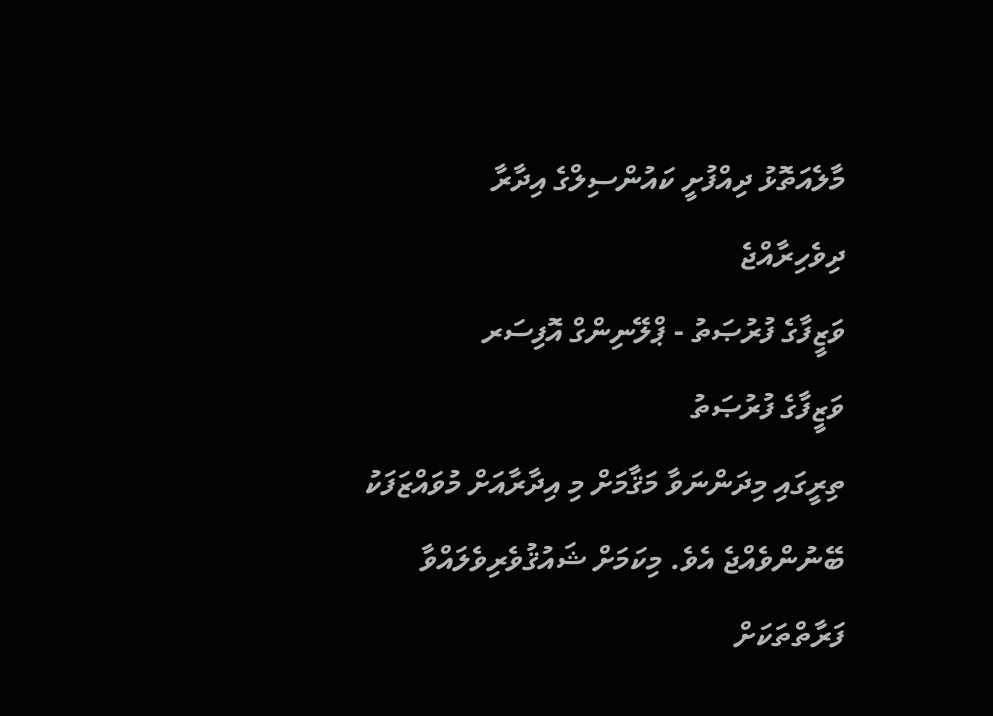މާލެއަތޮޅު ދިއްފުށީ ކައުންސިލްގެ އިދާރާ
ދިވެހިރާއްޖެ
ވަޒީފާގެ ފުރުޞަތު - ޕްލޭނިންގް އޮފިސަރ
ވަޒީފާގެ ފުރުޞަތު
ތިރީގައި މިދަންނަވާ މަޤާމަށް މި އިދާރާއަށް މުވައްޒަފަކު ބޭނުންވެއްޖެ އެވެ. މިކަމަށް ޝައުޤުވެރިވެލައްވާ ފަރާތްތަކަށް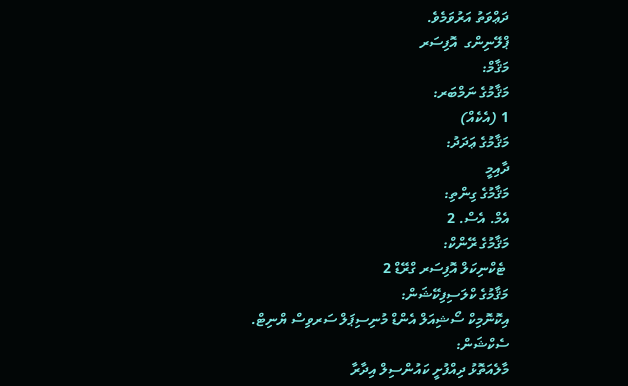ދަޢްވަތު އަރުވަމެވެ.
ޕްލޭނިންގ  އޮފިސަރ
މަޤާމް:
މަޤާމުގެ ނަމްބަރ:
1 (އެކެއް)
މަޤާމުގެ ޢަދަދު:
ދާއިމީ
މަޤާމުގެ ގިންތި:
އެމް. އެސް. 2
މަޤާމުގެ ރޭންކް:
 ޓެކްނިކަލް އޮފިސަރ ގްރޭޑް 2
މަޤާމުގެ ކްލަސިފިކޭޝަން:
އިކޮނޮމިކް ސޯޝިއަލް އެންޑް މުނިސިޕަލް ސަރވިސް ޔްނިޓް.
ސެކްޝަން:
މާލެއަތޮޅު ދިއްފުށީ ކައުންސިލް އިދާރާ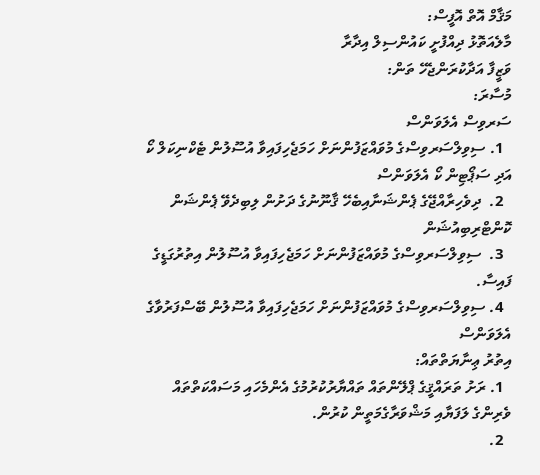މަޤާމް އޮތް އޮފީސް:
މާލެއަތޮޅު ދިއްފުށީ ކައުންސިލް އިދާރާ
ވަޒީފާ އަދާކުރަންޖެހޭ ތަން:
މުސާރަ:
ސަރވިސް އެލަވަންސް
  1. ސިވިލްސަރވިސްގެ މުވައްޒަފުންނަށް ހަމަޖެހިފައިވާ އުސޫލުން ޓެކްނިކަލް ކޯ އަދި ސަޕޯޓިން ކޯ އެލަވަންސް
  2.  ދިވެހިރާއްޖޭގެ ޕެންޝަނާއިބެހޭ ޤާނޫނުގެ ދަށުން ލިބިދެވޭ ޕެންޝަން ކޮންޓްރިބިއުޝަން
  3.  ސިވިލްސަރވިސްގެ މުވައްޒަފުންނަށް ހަމަޖެހިފައިވާ އުސޫލުން އިތުރުގަޑީގެ ފައިސާ.
  4. ސިވިލްސަރވިސްގެ މުވައްޒަފުންނަށް ހަމަޖެހިފައިވާ އުސޫލުން ބޭސްފަރުވާގެ އެލަވަންސް
އިތުރު ޢިނާޔަތްތައް:
  1. ރަށު ތަރައްޤީގެ ޕްލޭންތައް ތައްޔާރުކުރުމުގެ އެންމެހައި މަސައްކަތްތައް ވެރިންގެ ލަފަޔާއި މަޝްވަރާގެމަތީން ކުރުން.
  2.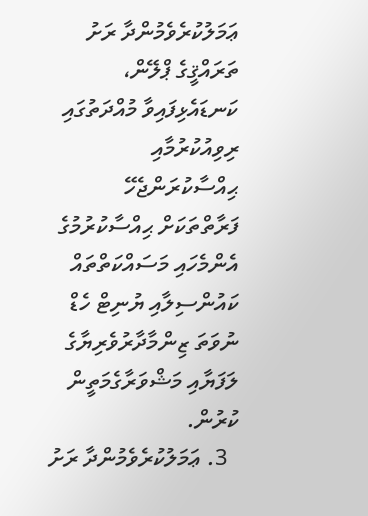ޢަމަލުކުރެވެމުންދާ ރަށު ތަރައްޤީގެ ޕްލޭން، ކަނޑައެޅިފައިވާ މުއްދަތުގައި ރިވިއުކުރުމާއި ޙިއްސާކުރަންޖެހޭ ފަރާތްތަކަށް ޙިއްސާކުރުމުގެ އެންމެހައި މަސައްކަތްތައް ކައުންސިލާއި ޔުނިޓް ހެޑް ނުވަތަ ޒިންމާދާރުވެރިޔާގެ ލަފަޔާއި މަޝްވަރާގެމަތީން ކުރުން.
  3. ޢަމަލުކުރެވެމުންދާ ރަށު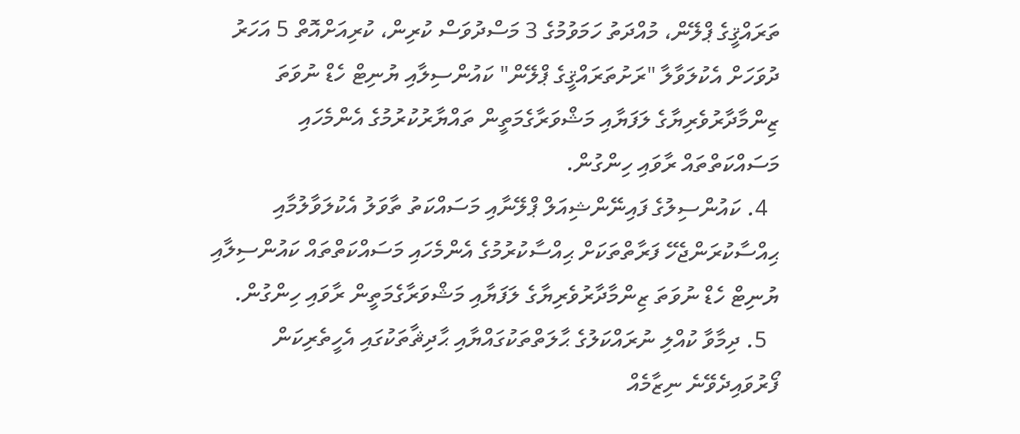ތަރައްޤީގެ ޕްލޭން، މުއްދަތު ހަމަވުމުގެ 3 މަސްދުވަސް ކުރިން، ކުރިއަށްއޮތް 5 އަހަރު ދުވަހަށް އެކުލަވާލާ "ރަށުތަރައްޤީގެ ޕްލޭން" ކައުންސިލާއި ޔުނިޓް ހެޑް ނުވަތަ ޒިންމާދާރުވެރިޔާގެ ލަފަޔާއި މަޝްވަރާގެމަތީން ތައްޔާރުކުރުމުގެ އެންމެހައި މަސައްކަތްތައް ރާވައި ހިންގުން.
  4. ކައުންސިލުގެ ފައިނޭންޝިއަލް ޕްލޭނާއި މަސައްކަތު ތާވަލު އެކުލަވާލުމާއި ޙިއްސާކުރަންޖެހޭ ފަރާތްތަކަށް ޙިއްސާކުރުމުގެ އެންމެހައި މަސައްކަތްތައް ކައުންސިލާއި ޔުނިޓް ހެޑް ނުވަތަ ޒިންމާދާރުވެރިޔާގެ ލަފަޔާއި މަޝްވަރާގެމަތީން ރާވައި ހިންގުން.
  5. ދިމާވާ ކުއްލި ނުރައްކަލުގެ ޙާލަތްތަކުގައްޔާއި ޙާދިޘާތަކުގައި އެހީތެރިކަން ފޯރުވައިދެވޭނެ ނިޒާމެއް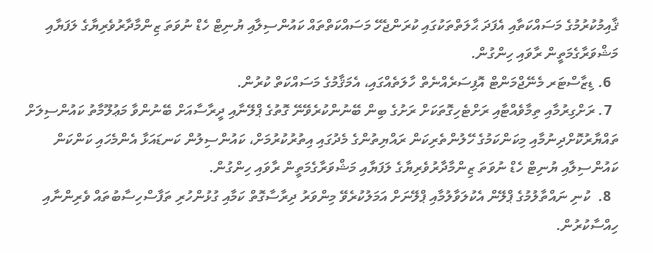ޤާއިމުކުރުމުގެ މަސައްކަތާއި އެފަދަ ޙާލަތްތަކުގައި ކުރަންޖެހޭ މަސައްކަތްތައް ކައުންސިލާއި ޔުނިޓް ހެޑް ނުވަތަ ޒިންމާދާރުވެރިޔާގެ ލަފަޔާއި މަޝްވަރާގެމަތީން ރާވައި ހިންގުން.
  6. ޑިޒާސްޓަރ މެނޭޖްމަންޓް އޮފިސަރެއްނެތް ހާލަތެއްގައި، އެމަޤާމުގެ މަސައްކަތް ކުރުން.
  7. ރަށްގިރުމާއި ތިމާވެއްޓާއި ރަށްޓެހިގޮތަކަށް ރަށުގެ ބިން ބޭނުންކުރެވޭނޭ ގޮތުގެ ޕްލޭނާއި ދީރާސާއަށް ބޭނުންވާ މަޢުލޫމާތު ކައުންސިލަށް ތައްޔާރުކޮށްދިނުމާއި މިކަންކަމުގެ ހޭލުންތެރިކަން ރައްޔިތުންގެ މެދުގައި އިތުރުކުރުމަށް، ކައުންސިލުން ކަނޑައަޅާ އެންމެހައި ކަންކަން ކައުންސިލާއި ޔުނިޓް ހެޑް ނުވަތަ ޒިންމާދާރުވެރިޔާގެ ލަފަޔާއި މަޝްވަރާގެމަތީން ރާވައި ހިންގުން.
  8.  ކުނި ނައްތާލުމުގެ ޕްލޭން އެކުލަވާލުމާއި ޕްލޭނަށް އަމަލުކުރެވޭ މިންވަރު ދިރާސާގޮތް ކަމާއި ގުޅުންހުރި ތަފާސްހިސާބުތައް ވެރިންނާއި ހިއްސާކުރުން.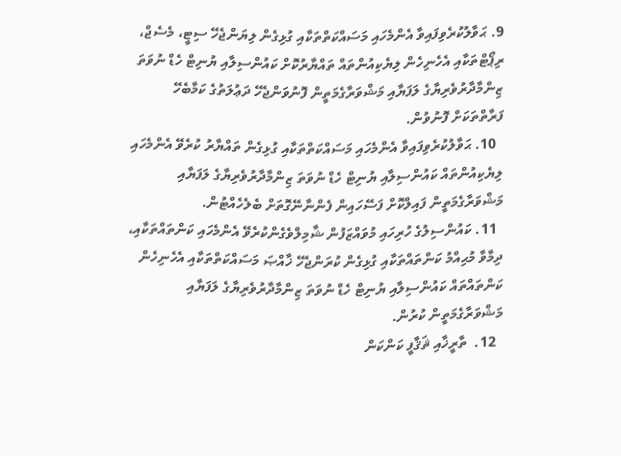9. ޙަވާލުކުރެވިފައިވާ އެންމެހައި މަސައްކަތްތަކާއި ގުޅިގެން ލިޔަންޖެހޭ ސިޓީ، މެސެޖް، ރިޕޯޓްތަކާއި އެހެނިހެން ލިޔެކިއުންތައް ތައްޔާރުކޮށް ކައުންސިލާއި ޔުނިޓް ހެޑް ނުވަތަ ޒިންމާދާރުވެރިޔާގެ ލަފަޔާއި މަޝްވަރާގެމަތީން ފޮނުވަންޖެހޭ ދަޢުލަތުގެ ކަމާބެހޭ ފަރާތްތަކަށް ފޮނުވުން.
  10. ޙަވާލުކުރެވިފައިވާ އެންމެހައި މަސައްކަތްތަކާއި ގުޅިގެން ތައްޔާރު ކުރެވޭ އެންމެހައި ލިޔެކިއުންތައް ކައުންސިލާއި ޔުނިޓް ހެޑް ނުވަތަ ޒިންމާދާރުވެރިޔާގެ ލަފަޔާއި މަޝްވަރާގެމަތީން ފައިލްކޮށް ފަސޭހައިން ފެންނާނޭގޮތަށް ބެލެހެއްޓުން.
  11. ކައުންސިލުގެ ހުރިހައި މުވައްޒަފުން ޝާމިލްވެގެންކުރެވޭ އެންމެހައި ކަންތައްތަކާއި، ދިމާވާ މުޙިއްމު ކަންތައްތަކާއި ގުޅިގެން ކުރަންޖެހޭ ޚާއްޞަ މަސައްކަތްތަކާއި އެހެނިހެން ކަންތައްތައް ކައުންސިލާއި ޔުނިޓް ހެޑް ނުވަތަ ޒިންމާދާރުވެރިޔާގެ ލަފަޔާއި މަޝްވަރާގެމަތީން ކުރުން.
  12.  ތާރީޚާއި ޘަޤާފީ ކަންކަން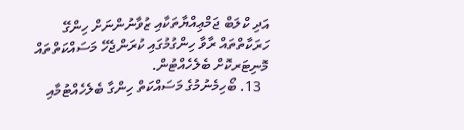އަދި ކްލަބް ޖަމްޢިއްޔާތަކާއި ޒުވާނުންނަށް ހިންގޭ ހަރަކާތްތައް ރާވާ ހިންގުމުގައި ކުރަންޖެހޭ މަސައްކަތްތައް މޮނިޓަރކޮށް ބެލެހެއްޓުން.
  13. ބޯހިމެނުމުގެ މަސައްކަތް ހިންގާ ބެލެހެއްޓުމާއި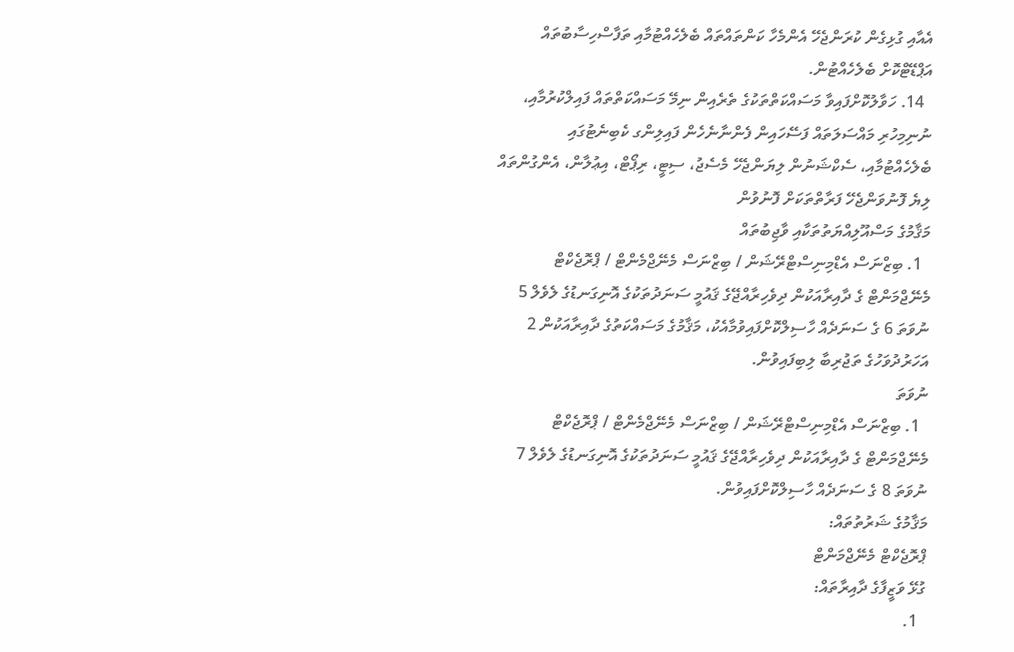އެއާއި ގުޅިގެން ކުރަންޖެހޭ އެންމެހާ ކަންތައްތައް ބެލެހެއްޓުމާއި ތަފާސްހިސާބުތައް އަޕްޑޭޓްކޮށް ބެލެހެއްޓުން.
  14. ހަވާލުކޮށްފައިވާ މަސައްކަތްތަކުގެ ތެރެއިން ނިމޭ މަސައްކަތްތައް ފައިލްކުރުމާއި، ނުނިމިހުރި މައްސަލަތައް ފަސޭހައިން ފެންނާނެހެން ފައިލިންގ ކެބިނެޓުގައި ބެލެހެއްޓުމާއި، ސެކްޝަނުން ލިޔަންޖެހޭ މެސެޖު، ސިޓީ، ރިޕޯޓް، އިޢުލާން، އެންގުންތައް ލިޔެ ފޮނުވަންޖެހޭ ފަރާތްތަކަށް ފޮނުވުން
މަޤާމުގެ މަސްއޫލިއްޔަތުތަކާއި ވާޖިބުތައް
  1. ބިޒްނަސް އެޑްމިނިސްޓްރޭޝަން / ބިޒްނަސް މެނޭޖްމެންޓް / ޕްރޮޖެކްޓް މެނޭޖްމަންޓް ގެ ދާއިރާއަކުން ދިވެހިރާއްޖޭގެ ޤައުމީ ސަނަދުތަކުގެ އޮނިގަނޑުގެ ލެވެލް 5 ނުވަތަ 6 ގެ ސަނަދެއް ހާސިލްކޮށްފައިވުމާއެކު، މަޤާމުގެ މަސައްކަތުގެ ދާއިރާއަކުން 2 އަހަރުދުވަހުގެ ތަޖުރިބާ ލިބިފައިވުން.
ނުވަތަ
  1. ބިޒްނަސް އެޑްމިނިސްޓްރޭޝަން / ބިޒްނަސް މެނޭޖްމެންޓް / ޕްރޮޖެކްޓް މެނޭޖްމަންޓް ގެ ދާއިރާއަކުން ދިވެހިރާއްޖޭގެ ޤައުމީ ސަނަދުތަކުގެ އޮނިގަނޑުގެ ލެވެލް 7 ނުވަތަ 8 ގެ ސަނަދެއް ހާސިލްކޮށްފައިވުން.
މަޤާމުގެ ޝަރުތުތައް:
ޕްރޮޖެކްޓް މެނޭޖްމަންޓް
ގުޅޭ ވަޒީފާގެ ދާއިރާތައް:
  1.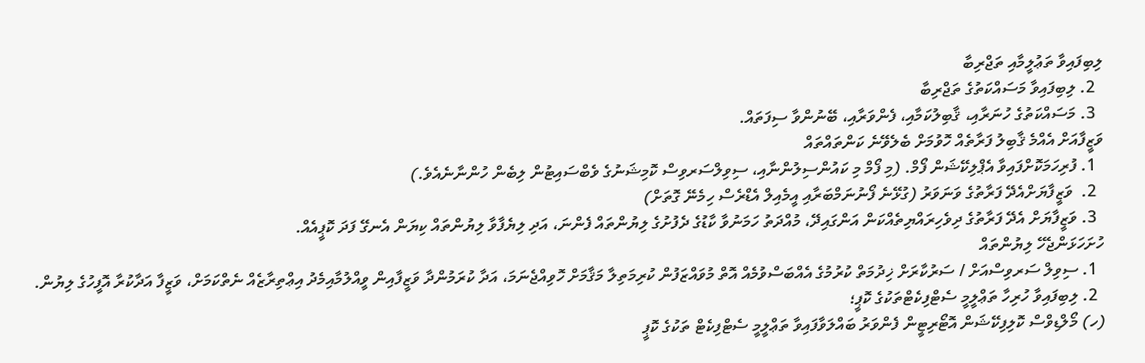ލިބިފައިވާ ތަޢުލީމާއި ތަޖްރިބާ
  2. ލިބިފައިވާ މަސައްކަތުގެ ތަޖްރިބާ
  3. މަސައްކަތުގެ ހުނަރާއި، ޤާބިލުކަމާއި، ފެންވަރާއި، ބޭނުންވާ ސިފަތައް.
ވަޒީފާއަށް އެއްމެ ޤާބިލު ފަރާތެއް ހޮވުމަށް ބެލެވޭނެ ކަންތައްތައް
  1. ފުރިހަމަކޮށްފައިވާ އެޕްލިކޭޝަން ފޯމް. (މި ފޯމް މި ކައުންސިލުންނާއި، ސިވިލްސަރވިސް ކޮމިޝަނުގެ ވެބްސައިޓުން ލިބެން ހުންނާނެއެވެ.)
  2.  ވަޒީފާޔަށްއެދޭ ފަރާތުގެ ވަނަވަރު (ގުޅޭނެ ފޯނުނަމްބަރާއި އީމެއިލް އެޑްރެސް ހިމެނޭ ގޮތަށް)
  3. ވަޒީފާޔަށް އެދޭ ފަރާތުގެ ދިވެހިރައްޔިތެއްކަން އަންގައިދޭ، މުއްދަތު ހަމަނުވާ ކާޑުގެ ދެފުށުގެ ލިޔުންތައް ފެންނަ، އަދި ލިޔެފާވާ ލިޔުންތައް ކިޔަން އެނގޭ ފަދަ ކޮޕީއެއް.
ހުށަހަޅަންޖެހޭ ލިޔުންތައް
  1. ސިވިލް ސަރވިސްއަށް / ސަރުކާރަށް ޚިދުމަތް ކުރުމުގެ އެއްބަސްވުމެއް އޮތް މުވައްޒަފުން ކުރިމަތިލާ މަޤާމަށް ހޮވިއްޖެނަމަ، އަދާ ކުރަމުންދާ ވަޒީފާއިން ވީއްލުމާއިމެދު އިޢްތިރާޒެއް ނެތްކަމަށް، ވަޒީފާ އަދާކުރާ އޮފީހުގެ ލިޔުން.
  2. ލިބިފައިވާ ހުރިހާ ތަޢްލީމީ ސެޓްފިކެޓްތަކުގެ ކޮޕީ؛
(ހ) މޯލްޑިވްސް ކޮލިފިކޭޝަން އޮޓޯރިޓީން ފެންވަރު ބައްލަވާފައިވާ ތަޢްލީމީ ސެޓްފިކެޓް ތަކުގެ ކޮޕީ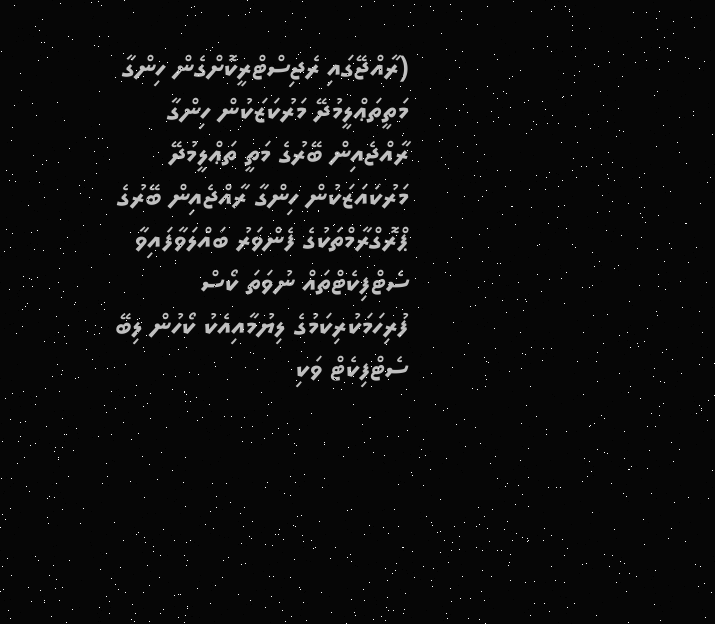(ރާއްޖޭގައި ރެޖިސްޓްރީކޮށްގެން ހިންގާ މަތީތަޢްލީމުދޭ މަރުކަޒަކުން ހިންގާ ރާއްޖެއިން ބޭރުގެ މަތީ ތަޢްލީމުދޭ މަރުކައަޒަކުން ހިންގާ ރާއްޖެއިން ބޭރުގެ ޕްރޮގްރާމްތަކުގެ ފެންވަރު ބައްލަވާފައިވާ ސެޓްފިކެޓްތައް ނުވަތަ ކޯސް ފުރިހަމަކުރިކަމުގެ ލިޔުމާއިއެކު ކޯހުން ލިބޭ ސެޓްފިކެޓް ވަކި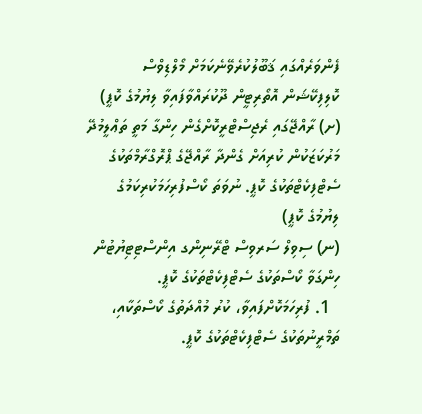ފެންވަރެއްގައި ޤަބޫލުކުރެވޭނެކަމަށް މޯލްޑިވްސް ކޮލިފިކޭޝަން އޮތޯރިޓީން ދޫކުރައްވާފައިވާ ލިޔުމުގެ ކޮޕީ)
(ށ) ރާއްޖޭގައި ރެޖިސްޓްރީކޮށްގެން ހިންގާ މަތީ ތަޢްލީމުދޭ މަރުކަޒަކުން ކުރިއަށް ގެންދާ ރާއްޖޭގެ ޕްރޮގްރާމްތަކުގެ ސެޓްފިކެޓްތަކުގެ ކޮޕީ. ނުވަތަ ކޯސްފުރިހަމަކުރިކަމުގެ ލިޔުމުގެ ކޮޕީ)
(ނ) ސިވިލް ސަރވިސް ޓްރޭނިންގ އިންސްޓިޓިޔުޓުން ހިންގަވާ ކޯސްތަކުގެ ސެޓްފިކެޓްތަކުގެ ކޮޕީ.
  1. ފުރިހަމަކޮށްފައިވާ، ކުރު މުއްދަތުގެ ކޯސްތަކާއި، ތަމްރީނުތަކުގެ ސެޓްފިކެޓްތަކުގެ ކޮޕީ.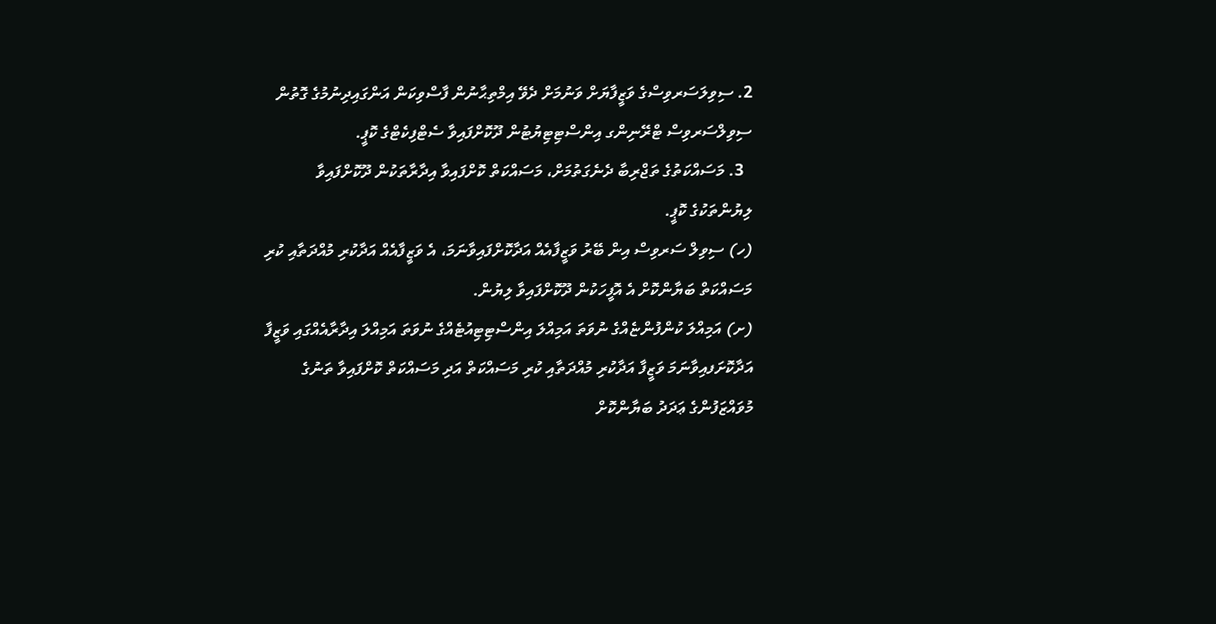2. ސިވިލަސަރވިސްގެ ވަޒީފާޔަށް ވަނުމަށް ދެވޭ އިމްތިޙާނުން ފާސްވިކަން އަންގައިދިނުމުގެ ގޮތުން ސިވިލްސަރވިސް ޓްރޭނިންގ އިންސްޓިޓިޔުޓުން ދޫކޮށްފައިވާ ސެޓްފިކެޓްގެ ކޮޕީ.
  3. މަސައްކަތުގެ ތަޖްރިބާ ދެނެގަތުމަށް، މަސައްކަތް ކޮށްފައިވާ އިދާރާތަކުން ދޫކޮށްފައިވާ ލިޔުންތަކުގެ ކޮޕީ.
(ހ) ސިވިލް ސަރވިސް އިން ބޭރު ވަޒީފާއެއް އަދާކޮށްފައިވާނަމަ، އެ ވަޒީފާއެއް އަދާކުރި މުއްދަތާއި ކުރި މަސައްކަތް ބަޔާންކޮށް އެ އޮފީހަކުން ދޫކޮށްފައިވާ ލިޔުން.
(ށ) އަމިއްލަ ކުންފުންޏެއްގެ ނުވަތަ އަމިއްލަ އިންސްޓިޓިއުޓެއްގެ ނުވަތަ އަމިއްލަ އިދާރާއެއްގައި ވަޒީފާ އަދާކޮށަފއިވާނަމަ ވަޒީފާ އަދާކުރި މުއްދަތާއި ކުރި މަސައްކަތް އަދި މަސައްކަތް ކޮށްފައިވާ ތަނުގެ މުވައްޒަފުންގެ ޢަދަދު ބަޔާންކޮށް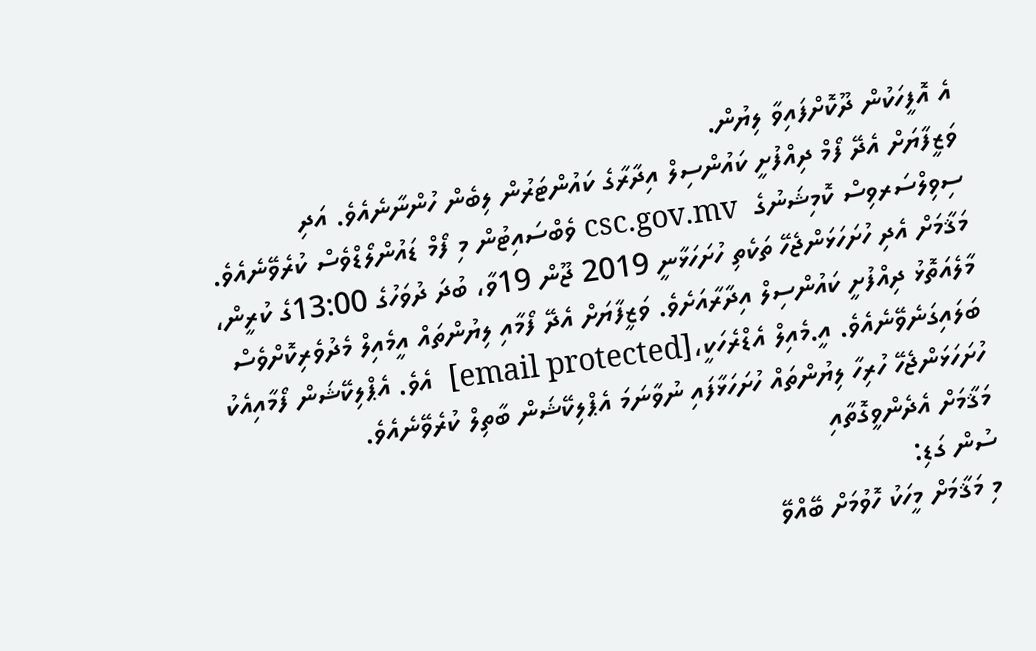އެ އޮފީހަކުން ދޫކޮށްފައިވާ ލިޔުން.
ވަޒީފާޔަށް އެދޭ ފޯމް ދިއްފުށީ ކައުންސިލް އިދާރާގެ ކައުންޓަރުން ލިބެން ހުންނާނެއެވެ. އަދި ސިވިލްސަރވިސް ކޮމިޝަނުގެ  csc.gov.mv ވެބްސައިޓުން މި ފޯމް ޑައުންލޯޑްވެސް ކުރެވޭނެއެވެ. މަޤާމަށް އެދި ހުށަހަޅަންޖެހޭ ތަކެތި ހުށަހަޅާނީ 2019 ޖޫން 19ވާ، ބުދަ ދުވަހުގެ 13:00ގެ ކުރީން، މާލެއަތޮޅު ދިއްފުށީ ކައުންސިލް އިދާރާއަށެވެ. ވަޒީފާޔަށް އެދޭ ފޯމާއި ލިޔުންތައް އީމެއިލް މެދުވެރިކޮށްވެސް ބަލައިގަނެވޭނެއެވެ. އީ.މެއިލް އެޑްރެހަކީ،[email protected]  އެވެ. އެޕްލިކޭޝަން ފޯމާއިއެކު ހުށަހަޅަންޖެހޭ ހުރިހާ ލިޔުންތައް ހުށަހަޅާފައި ނުވާނަމަ އެޕްލިކޭޝަން ބާތިލް ކުރެވޭނެއެވެ.
މަޤާމަށް އެދެންވީގޮތާއި
ސުން ގަޑި:
މި މަޤާމަށް މީހަކު ހޮވުމަށް ބޭއްވޭ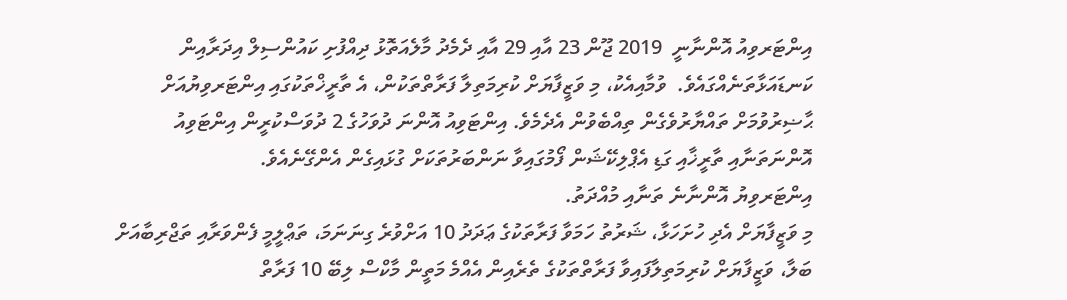އިންޓަރވިއު އޮންނާނީ  2019 ޖޫން 23 އާއި 29 އާއި ދެމެދު މާލެއަތޮޅު ދިއްފުށި ކައުންސިލް އިދަރާއިން ކަނޑައަޅާތަނެއްގައެވެ.  ވުމާއިއެކު، މި ވަޒީފާޔަށް ކުރިމަތިލާ ފަރާތްތަކުން، އެ ތާރީޚްތަކުގައި އިންޓަރވިޔުއަށް ޙާޟިރުވުމަށް ތައްޔާރުވެގެން ތިއްބެވުން އެދެމެވެ. އިންޓަވިއު އޮންނަ ދުވަހުގެ 2 ދުވަސްކުރީން އިންޓަވިއު އޮންނަތަނާއި ތާރީޚާއި ގަޑި އެޕްލިކޭޝަން ފޯމުގައިވާ ނަންބަރުތަކަށް ގުޅައިގެން އެންގޭނެއެވެ.
އިންޓަރވިޔު އޮންނާނެ ތަނާއި މުއްދަތު.
މި ވަޒީފާޔަށް އެދި ހުށަހަޅާ، ޝަރުތު ހަމަވާ ފަރާތަކުގެ ޢަދަދު 10 އަށްވުރެ ގިނަނަމަ، ތަޢްލީމީ ފެންވަރާއި ތަޖްރިބާއަށް ބަލާ، ވަޒީފާޔަށް ކުރިމަތިލާފައިވާ ފަރާތްތަކުގެ ތެރެއިން އެއްމެ މަތީން މާކްސް ލިބޭ 10 ފަރާތް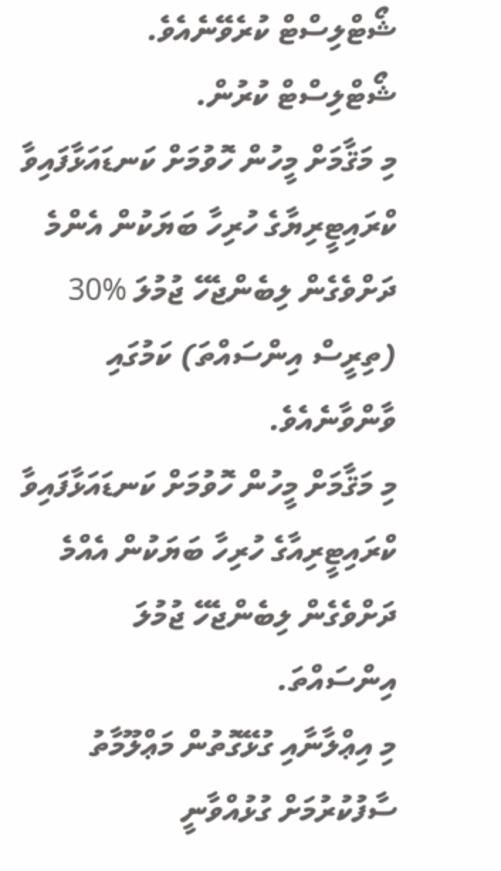ޝޯޓްލިސްޓް ކުރެވޭނެއެވެ.
ޝޯޓްލިސްޓް ކުރުން.
މި މަޤާމަށް މީހުން ހޮވުމަށް ކަނޑައަޅާފައިވާ ކްރައިޓީރިޔާގެ ހުރިހާ ބަޔަކުން އެންމެ ދަށްވެގެން ލިބެންޖެހޭ ޖުމުލަ %30 (ތިރީސް އިންސައްތަ) ކަމުގައި ވާންވާނެއެވެ.
މި މަޤާމަށް މީހުން ހޮވުމަށް ކަނޑައަޅާފައިވާ ކްރައިޓީރިއާގެ ހުރިހާ ބަޔަކުން އެއްމެ ދަށްވެގެން ލިބެންޖެހޭ ޖުމުލަ އިންސައްތަ.
މި އިޢްލާނާއި ގުޅޭގޮތުން މަޢްލޫމާތު ސާފުކުރުމަށް ގުޅުއްވާނީ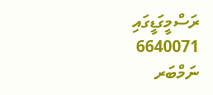ރަސްމީގަޑީގައި 6640071 ނަމްބަރ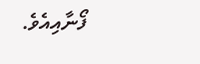ފޯނާއިއެވެ.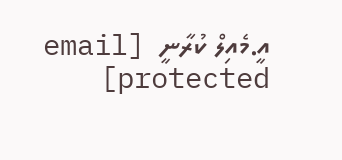އީ.މެއިލް ކުރާނީ  [email protected]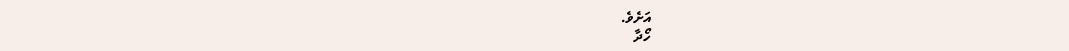އަށެވެ.
ހޯދާ